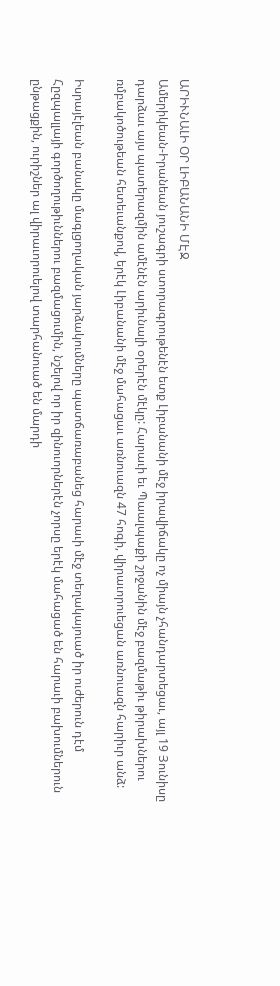ԱՐԻՒՆԱԼԻ ՕՐ ԼԻԲԱՆԱՆԻ ՄԷՋ
Ամերիկեան-Իրանեան յուշագրի ստորագրութենէն ետք Լիբանանի մէջ իրավիճակը ոչ միայն չհանդարտեցաւ, այլ 19 Յունիսը դարձաւ այս պատերազմին ամէնէն արիւնալի օրերէն մէկը: Հարաւի եւ Պաալպաքի շրջանին մէջ բազմաթիւ թիրախներու ռմբակոծութեան հետեւանքով, երէկ Լիբանանի մէջ մահացաւ առնուազն 47 հոգի, վիրաւորուեցան առնուազն հարիւր անձ:

Իսրայէլեան բանակը մագլցողական յարձակումները պատճառաբանեց հարաւի մէջ տեղակայուած իր ուժերուն դէմ Հըզպալլայի գործողութիւններու բազմացումին, նշելով որ իր զինուորներէն չորսը երէկ մահացած են հարաւի բախումներուն ընթացքին, ուրիշներ ալ վիրաւորուելով տարհանուած են մարդի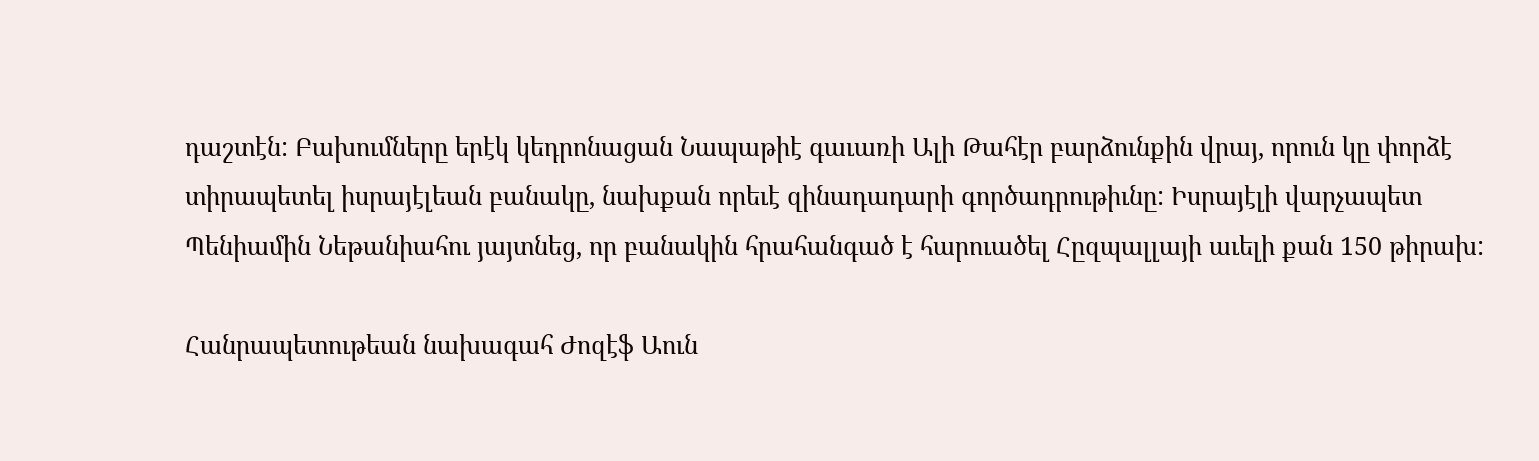դաշտէն: Բախումները երէկ կեդրոնացան Նապաթիէ գաւառի Ալի Թահէր բարձունքին վրայ, որուն կը փորձէ տիրապետել իսրայէլեան բանակը, նախքան որեւէ զինադադարի գործադրութիւնը: Իսրայէլի վարչապետ Պենիամին Նեթանիահու յայտնեց, որ բանակին հրահանգած է հարուածել Հըզպալլայի աւելի քան 150 թիրախ:

Հանրապետութեան նախագահ Ժոզէֆ Աուն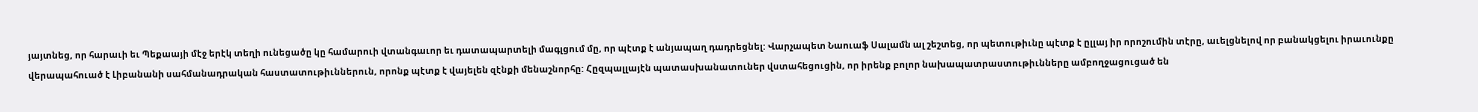յայտնեց, որ հարաւի եւ Պեքաայի մէջ երէկ տեղի ունեցածը կը համարուի վտանգաւոր եւ դատապարտելի մագլցում մը, որ պէտք է անյապաղ դադրեցնել: Վարչապետ Նաուաֆ Սալամն ալ շեշտեց, որ պետութիւնը պէտք է ըլլայ իր որոշումին տէրը, աւելցնելով որ բանակցելու իրաւունքը վերապահուած է Լիբանանի սահմանադրական հաստատութիւններուն, որոնք պէտք է վայելեն զէնքի մենաշնորհը: Հըզպալլայէն պատասխանատուներ վստահեցուցին, որ իրենք բոլոր նախապատրաստութիւնները ամբողջացուցած են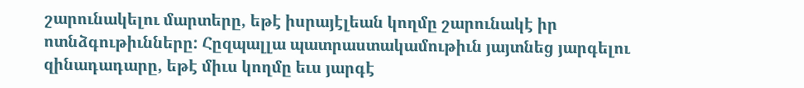շարունակելու մարտերը, եթէ իսրայէլեան կողմը շարունակէ իր ոտնձգութիւնները: Հըզպալլա պատրաստակամութիւն յայտնեց յարգելու զինադադարը, եթէ միւս կողմը եւս յարգէ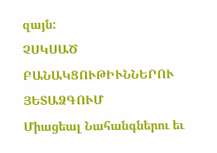զայն:
ՉՍԿՍԱԾ ԲԱՆԱԿՑՈՒԹԻՒՆՆԵՐՈՒ ՅԵՏԱՁԳՈՒՄ
Միացեալ Նահանգներու եւ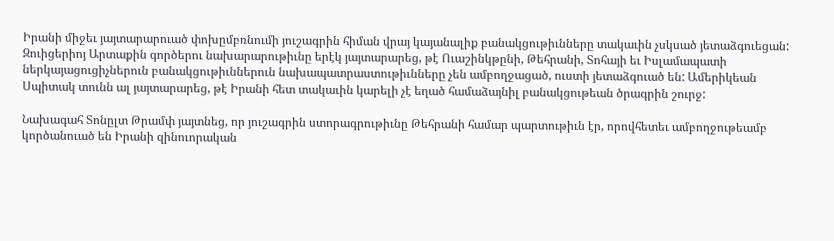Իրանի միջեւ յայտարարուած փոխըմբռնումի յուշագրին հիման վրայ կայանալիք բանակցութիւնները տակաւին չսկսած յետաձգուեցան: Զուիցերիոյ Արտաքին գործերու նախարարութիւնը երէկ յայտարարեց, թէ Ուաշինկթընի, Թեհրանի, Տոհայի եւ Իսլամապատի ներկայացուցիչներուն բանակցութիւններուն նախապատրաստութիւնները չեն ամբողջացած, ուստի յետաձգուած են: Ամերիկեան Սպիտակ տունն ալ յայտարարեց, թէ Իրանի հետ տակաւին կարելի չէ եղած համաձայնիլ բանակցութեան ծրագրին շուրջ:

Նախագահ Տոնըլտ Թրամփ յայտնեց, որ յուշագրին ստորագրութիւնը Թեհրանի համար պարտութիւն էր, որովհետեւ ամբողջութեամբ կործանուած են Իրանի զինուորական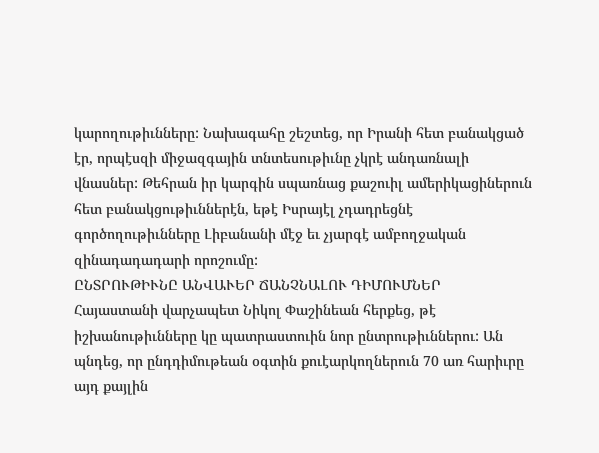կարողութիւնները: Նախագահը շեշտեց, որ Իրանի հետ բանակցած էր, որպէսզի միջազգային տնտեսութիւնը չկրէ անդառնալի վնասներ: Թեհրան իր կարգին սպառնաց քաշուիլ ամերիկացիներուն հետ բանակցութիւններէն, եթէ Իսրայէլ չդադրեցնէ գործողութիւնները Լիբանանի մէջ եւ չյարգէ ամբողջական զինադադադարի որոշումը:
ԸՆՏՐՈՒԹԻՒՆԸ ԱՆՎԱՒԵՐ ՃԱՆՉՆԱԼՈՒ ԴԻՄՈՒՄՆԵՐ
Հայաստանի վարչապետ Նիկոլ Փաշինեան հերքեց, թէ իշխանութիւնները կը պատրաստուին նոր ընտրութիւններու: Ան պնդեց, որ ընդդիմութեան օգտին քուէարկողներուն 70 առ հարիւրը այդ քայլին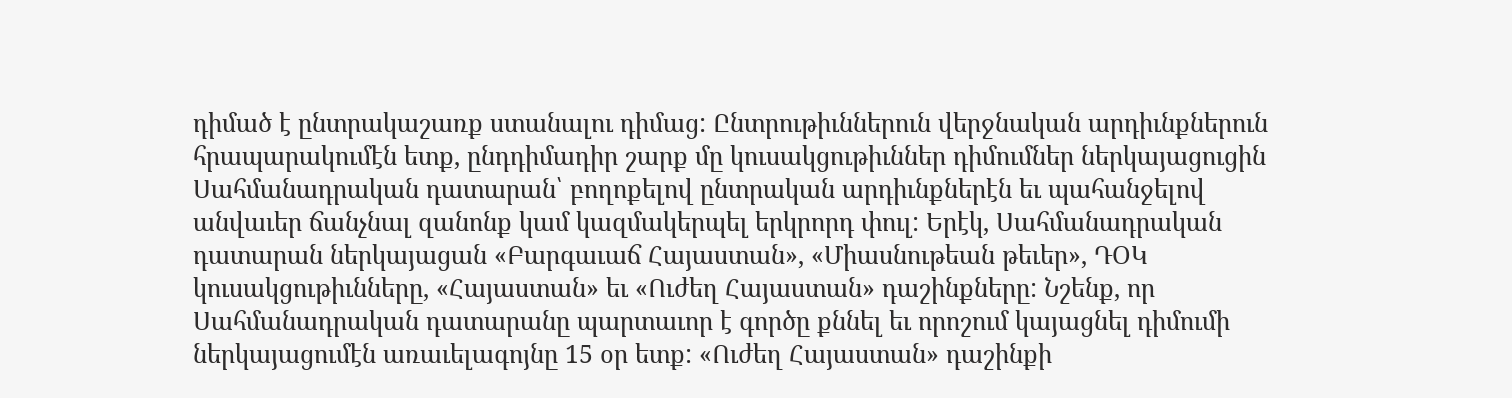դիմած է ընտրակաշառք ստանալու դիմաց: Ընտրութիւններուն վերջնական արդիւնքներուն հրապարակումէն ետք, ընդդիմադիր շարք մը կուսակցութիւններ դիմումներ ներկայացուցին Սահմանադրական դատարան՝ բողոքելով ընտրական արդիւնքներէն եւ պահանջելով անվաւեր ճանչնալ զանոնք կամ կազմակերպել երկրորդ փուլ: Երէկ, Սահմանադրական դատարան ներկայացան «Բարգաւաճ Հայաստան», «Միասնութեան թեւեր», ԴՕԿ կուսակցութիւնները, «Հայաստան» եւ «Ուժեղ Հայաստան» դաշինքները: Նշենք, որ Սահմանադրական դատարանը պարտաւոր է գործը քննել եւ որոշում կայացնել դիմումի ներկայացումէն առաւելագոյնը 15 օր ետք: «Ուժեղ Հայաստան» դաշինքի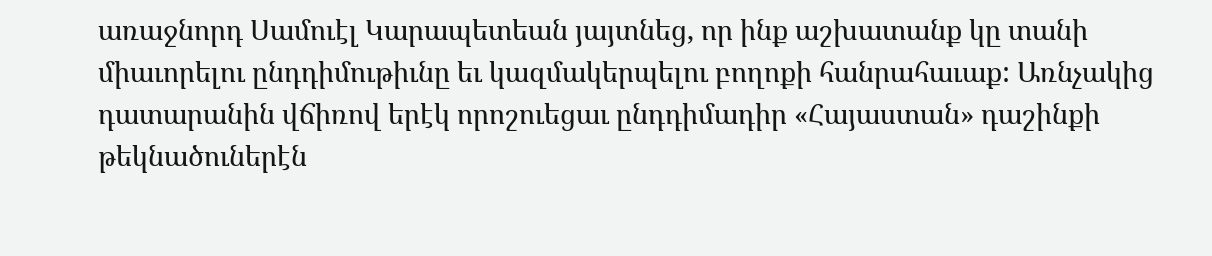առաջնորդ Սամուէլ Կարապետեան յայտնեց, որ ինք աշխատանք կը տանի միաւորելու ընդդիմութիւնը եւ կազմակերպելու բողոքի հանրահաւաք: Առնչակից դատարանին վճիռով երէկ որոշուեցաւ ընդդիմադիր «Հայաստան» դաշինքի թեկնածուներէն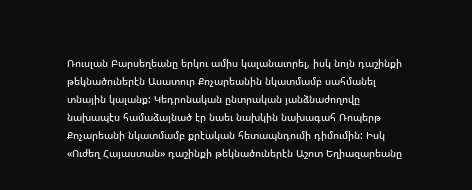Ռուսլան Բարսեղեանը երկու ամիս կալանաւորել, իսկ նոյն դաշինքի թեկնածուներէն Ասատուր Քոչարեանին նկատմամբ սահմանել տնային կալանք: Կեդրոնական ընտրական յանձնաժողովը նախապէս համաձայնած էր նաեւ նախկին նախագահ Ռոպերթ Քոչարեանի նկատմամբ քրէական հետապնդումի դիմումին: Իսկ «Ուժեղ Հայաստան» դաշինքի թեկնածուներէն Աշոտ Եղիազարեանը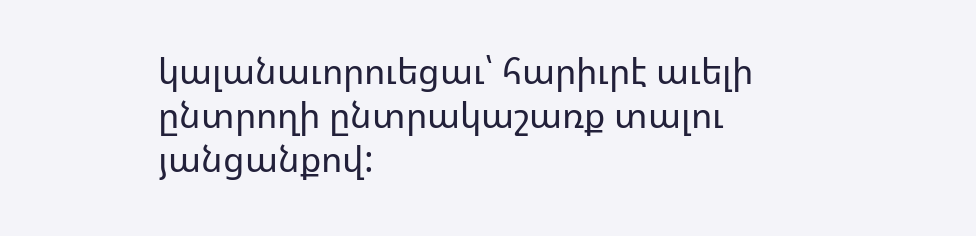կալանաւորուեցաւ՝ հարիւրէ աւելի ընտրողի ընտրակաշառք տալու յանցանքով: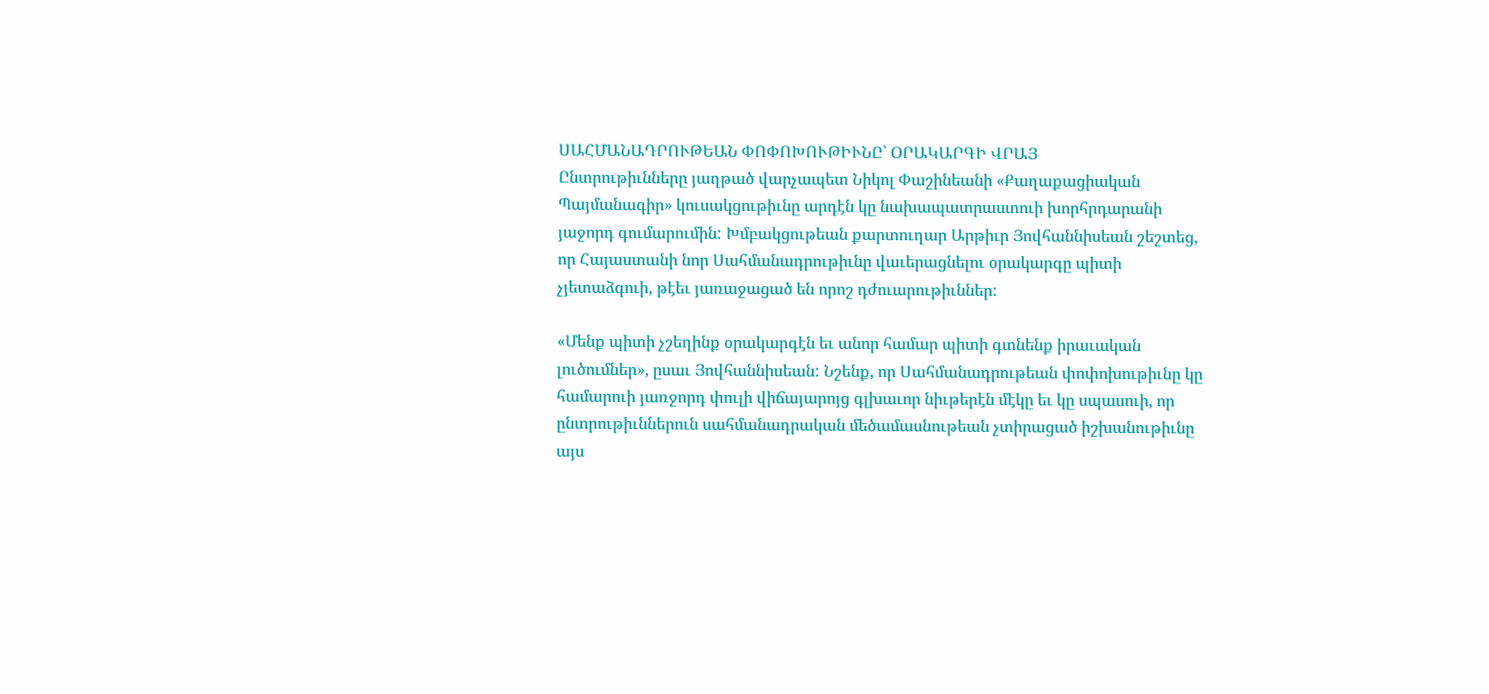ՍԱՀՄԱՆԱԴՐՈՒԹԵԱՆ ՓՈՓՈԽՈՒԹԻՒՆԸ՝ ՕՐԱԿԱՐԳԻ ՎՐԱՅ
Ընտրութիւնները յաղթած վարչապետ Նիկոլ Փաշինեանի «Քաղաքացիական Պայմանագիր» կուսակցութիւնը արդէն կը նախապատրաստուի խորհրդարանի յաջորդ գումարումին: Խմբակցութեան քարտուղար Արթիւր Յովհաննիսեան շեշտեց, որ Հայաստանի նոր Սահմանադրութիւնը վաւերացնելու օրակարգը պիտի չյետաձգուի, թէեւ յառաջացած են որոշ դժուարութիւններ:

«Մենք պիտի չշեղինք օրակարգէն եւ անոր համար պիտի գտնենք իրաւական լուծումներ», ըսաւ Յովհաննիսեան: Նշենք, որ Սահմանադրութեան փոփոխութիւնը կը համարուի յառջորդ փուլի վիճայարոյց գլխաւոր նիւթերէն մէկը եւ կը սպասուի, որ ընտրութիւններուն սահմանադրական մեծամասնութեան չտիրացած իշխանութիւնը այս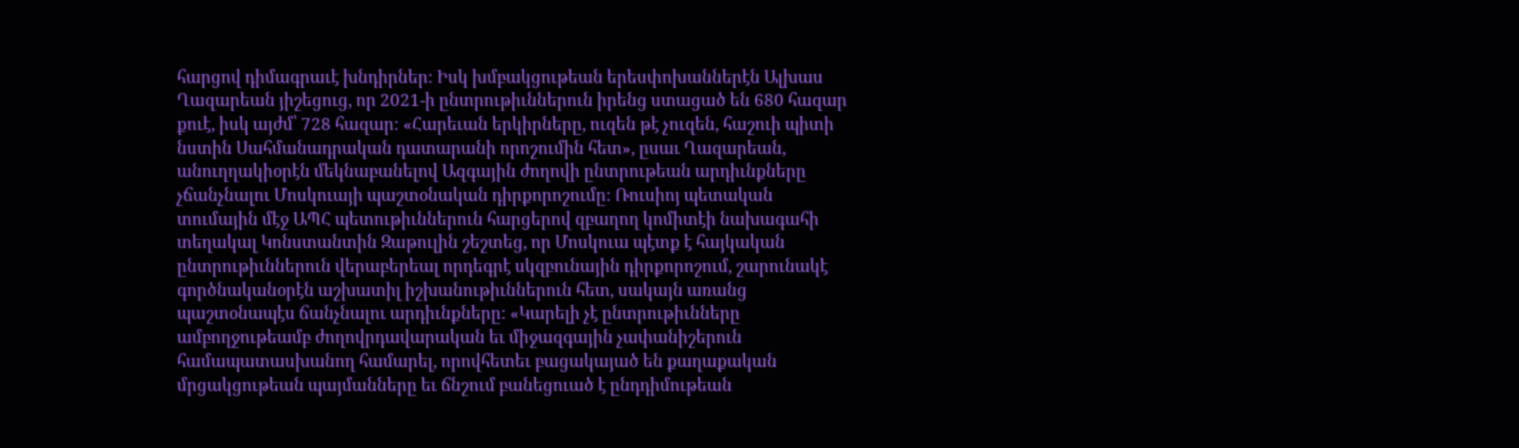հարցով դիմագրաւէ խնդիրներ: Իսկ խմբակցութեան երեսփոխաններէն Ալխաս Ղազարեան յիշեցուց, որ 2021-ի ընտրութիւններուն իրենց ստացած են 680 հազար քուէ, իսկ այժմ՝ 728 հազար: «Հարեւան երկիրները, ուզեն թէ չուզեն, հաշուի պիտի նստին Սահմանադրական դատարանի որոշումին հետ», ըսաւ Ղազարեան, անուղղակիօրէն մեկնաբանելով Ազգային ժողովի ընտրութեան արդիւնքները չճանչնալու Մոսկուայի պաշտօնական դիրքորոշումը: Ռուսիոյ պետական տումային մէջ ԱՊՀ պետութիւններուն հարցերով զբաղող կոմիտէի նախագահի տեղակալ Կոնստանտին Զաթուլին շեշտեց, որ Մոսկուա պէտք է հայկական ընտրութիւններուն վերաբերեալ որդեգրէ սկզբունային դիրքորոշում, շարունակէ գործնականօրէն աշխատիլ իշխանութիւններուն հետ, սակայն առանց պաշտօնապէս ճանչնալու արդիւնքները: «Կարելի չէ ընտրութիւնները ամբողջութեամբ ժողովրդավարական եւ միջազգային չափանիշերուն համապատասխանող համարել, որովհետեւ բացակայած են քաղաքական մրցակցութեան պայմանները եւ ճնշում բանեցուած է ընդդիմութեան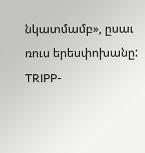նկատմամբ», ըսաւ ռուս երեսփոխանը:
TRIPP-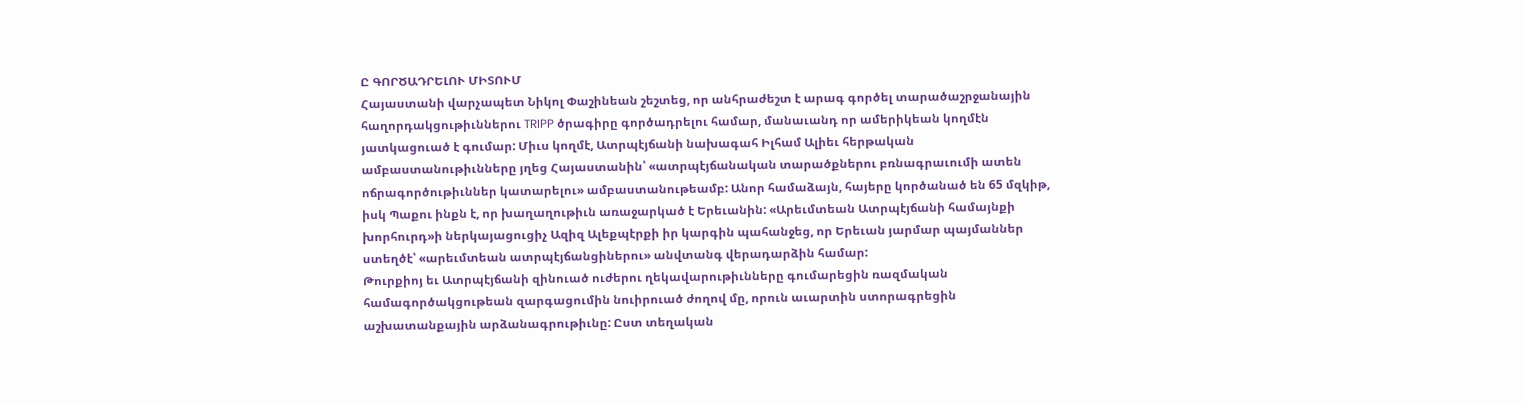Ը ԳՈՐԾԱԴՐԵԼՈՒ ՄԻՏՈՒՄ
Հայաստանի վարչապետ Նիկոլ Փաշինեան շեշտեց, որ անհրաժեշտ է արագ գործել տարածաշրջանային հաղորդակցութիւններու TRIPP ծրագիրը գործադրելու համար, մանաւանդ որ ամերիկեան կողմէն յատկացուած է գումար: Միւս կողմէ, Ատրպէյճանի նախագահ Իլհամ Ալիեւ հերթական ամբաստանութիւնները յղեց Հայաստանին՝ «ատրպէյճանական տարածքներու բռնագրաւումի ատեն ոճրագործութիւններ կատարելու» ամբաստանութեամբ: Անոր համաձայն, հայերը կործանած են 65 մզկիթ, իսկ Պաքու ինքն է, որ խաղաղութիւն առաջարկած է Երեւանին: «Արեւմտեան Ատրպէյճանի համայնքի խորհուրդ»ի ներկայացուցիչ Ազիզ Ալեքպէրքի իր կարգին պահանջեց, որ Երեւան յարմար պայմաններ ստեղծէ՝ «արեւմտեան ատրպէյճանցիներու» անվտանգ վերադարձին համար:
Թուրքիոյ եւ Ատրպէյճանի զինուած ուժերու ղեկավարութիւնները գումարեցին ռազմական համագործակցութեան զարգացումին նուիրուած ժողով մը, որուն աւարտին ստորագրեցին աշխատանքային արձանագրութիւնը: Ըստ տեղական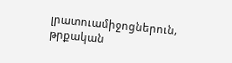լրատուամիջոցներուն, թրքական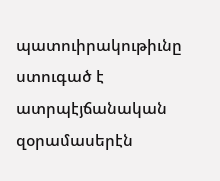պատուիրակութիւնը ստուգած է ատրպէյճանական զօրամասերէն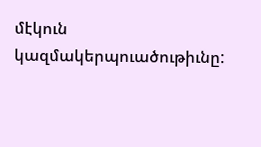մէկուն կազմակերպուածութիւնը: